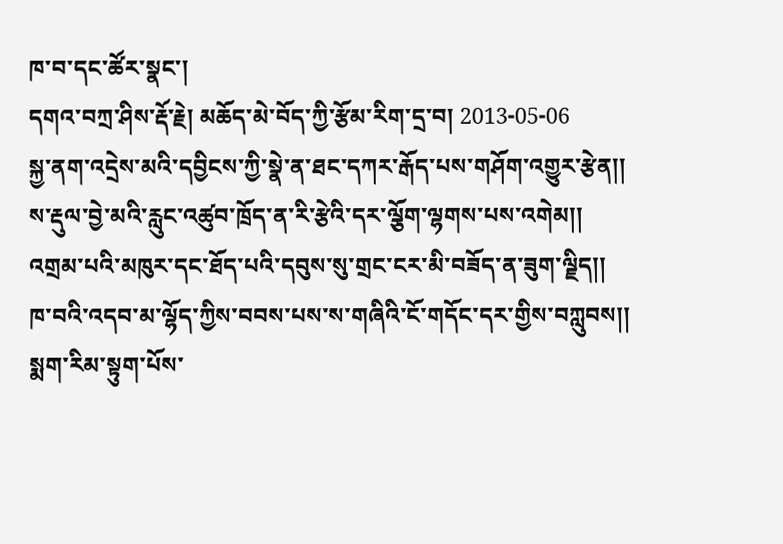ཁ་བ་དང་ཚོར་སྣང་།
དགའ་བཀྲ་ཤིས་རྡོ་རྗེ། མཆོད་མེ་བོད་ཀྱི་རྩོམ་རིག་དྲ་བ། 2013-05-06
སྐྱ་ནག་འདྲེས་མའི་དབྱིངས་ཀྱི་སྣེ་ན་ཐང་དཀར་རྒོད་པས་གཤོག་འགྱུར་རྩེན།།
ས་རྡུལ་བྱེ་མའི་རླུང་འཚུབ་ཁྲོད་ན་རི་རྩེའི་དར་ལྕོག་ལྷགས་པས་འགེམ།།
འགྲམ་པའི་མཁུར་དང་ཐོད་པའི་དབུས་སུ་གྲང་ངར་མི་བཟོད་ན་ཟུག་ལྗིད།།
ཁ་བའི་འདབ་མ་ལྷོད་ཀྱིས་བབས་པས་ས་གཞིའི་ངོ་གདོང་དར་གྱིས་བཀླུབས།།
སྨག་རིམ་སྟུག་པོས་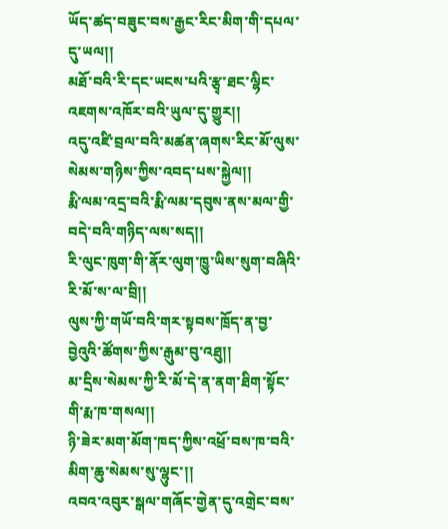ཡོད་ཚད་བཟུང་བས་རྒྱང་རིང་མིག་གི་དཔལ་དུ་ཡལ།།
མཐོ་བའི་རི་དང་ཡངས་པའི་རྩྭ་ཐང་ལྷིང་འཇགས་འཁོར་བའི་ཡུལ་དུ་གྱུར།།
འདུ་འཛི་བྲལ་བའི་མཚན་ཞགས་རིང་མོ་ལུས་སེམས་གཉིས་ཀྱིས་འབད་པས་སྐྱེལ།།
རྨི་ལམ་འདྲ་བའི་རྨི་ལམ་དབུས་ནས་མལ་གྱི་བདེ་བའི་གཉིད་ལས་སད།།
རི་ལུང་ཁུག་གི་ནོར་ལུག་ཁྱུ་ཡིས་སུག་བཞིའི་རི་མོ་ས་ལ་བྲི།།
ལུས་ཀྱི་གཡོ་བའི་གར་སྟབས་ཁྲོད་ན་བྱ་བྱེའུའི་ཚོགས་ཀྱིས་རྒུམ་བུ་འཐུ།།
མ་དྲིས་སེམས་ཀྱི་རི་མོ་དེ་ན་ནག་ཐིག་སྟོང་གི་རྨ་ཁ་གསལ།།
ཉི་ཟེར་མག་མོག་ཁད་ཀྱིས་འཕྲོ་བས་ཁ་བའི་མིག་ཆུ་སེམས་སུ་ལྷུང་།།
འབའ་འབུར་སྒལ་གཞོང་གྱེན་དུ་འགྲེང་བས་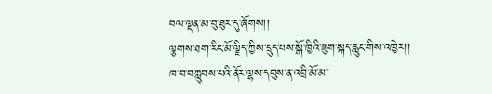བལ་ལྡན་མ་བུ་ཐུར་དུ་ཞོགས།།
ལྕགས་ཐག་རིང་མོ་ལྗིད་ཀྱིས་དྲུད་པས་སྒོ་ཁྱིའི་ཟུག་སྐད་རླུང་གིས་འཁྱེར།།
ཁ་བ་བཀླུབས་པའི་ནོར་ལྷས་དབུས་ན་འབྲི་མོ་མ་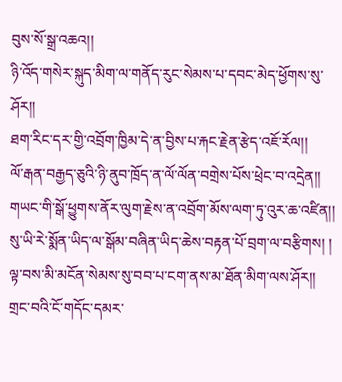བུས་སོ་སྒྲ་འཆའ།།
ཉི་འོད་གསེར་སྐུད་མིག་ལ་གནོད་རུང་སེམས་པ་དབང་མེད་ཕྱོགས་སུ་ཤོར།།
ཐག་རིང་དར་གྱི་འབྲོག་ཁྱིམ་དེ་ན་བྱིས་པ་རྐང་རྗེན་རྩེད་འཇོ་རོལ།།
ལོ་རྒན་བརྒྱད་ཅུའི་ཉི་ནུབ་ཁྲོད་ན་ལོ་ལོན་བགྲེས་པོས་ཕྲེང་བ་འདྲེན།།
གཡང་གི་སྒོ་ཕྱུགས་ནོར་ལུག་རྗེས་ན་འབྲོག་མོས་ལག་ཏུ་འུར་ཆ་འཛིན།།
སུ་ཡི་རེ་སྨོན་ཡིད་ལ་སྒོམ་བཞིན་ཡིད་ཆེས་བརྟན་པོ་བྲག་ལ་བརྩིགས། །
ལྟ་བས་མི་མངོན་སེམས་སུ་བབ་པ་ངག་ནས་མ་ཐོན་མིག་ལས་ཤོར།།
གྲང་བའི་ངོ་གདོང་དམར་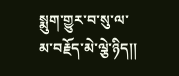སྨུག་གྱུར་བ་སུ་ལ་མ་བརྗོད་མེ་ལྕེ་ཉིད།།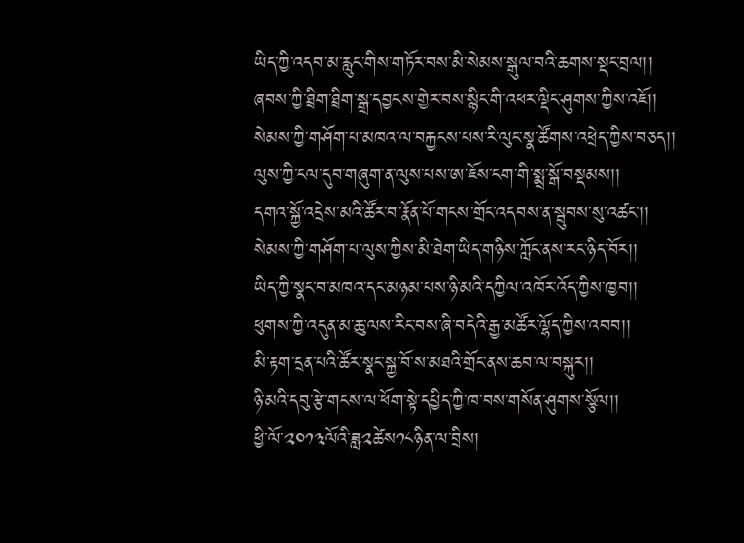ཡིད་ཀྱི་འདབ་མ་རླུང་གིས་གཏོར་བས་མི་སེམས་སྒུལ་བའི་ཆགས་སྡང་བྲལ།།
ཞབས་ཀྱི་ཐྲིག་ཐྲིག་སྒྲ་དབྱངས་གྱེར་བས་སྙིང་གི་འཕར་ལྡིང་ཤུགས་ཀྱིས་འཇོ།།
སེམས་ཀྱི་གཤོག་པ་མཁའ་ལ་བརྐྱངས་པས་རི་ལུང་སྣ་ཚོགས་འཕྲེད་ཀྱིས་བཅད།།
ལུས་ཀྱི་ངལ་དུབ་གཞུག་ན་ལུས་པས་ཨ་ཇོས་ངག་གི་སྨྲ་སྒོ་བསྡམས།།
དགའ་སྐྱོ་འདྲེས་མའི་ཚོར་བ་རྣོན་པོ་གངས་གྲོང་འདབས་ན་སྦུབས་སུ་འཚང་།།
སེམས་ཀྱི་གཤོག་པ་ལུས་ཀྱིས་མི་ཐེག་ཡིད་གཉིས་ཀློང་ནས་རང་ཉིད་བོར།།
ཡིད་ཀྱི་སྣང་བ་མཁའ་དང་མཉམ་པས་ཉི་མའི་དཀྱིལ་འཁོར་འོད་ཀྱིས་ཁྱབ།།
ཕུགས་ཀྱི་འདུན་མ་ཆུ་ལས་རིང་བས་ཞི་བདེའི་རྒྱ་མཚོར་ལྷོད་ཀྱིས་འབབ།།
མི་རྟག་དྲན་པའི་ཚོར་སྣང་སྐྱ་བོ་ས་མཐའི་གྲོང་ནས་ཆབ་ལ་བསྐུར།།
ཉི་མའི་དབུ་རྩེ་གངས་ལ་ཕོག་སྟེ་དཔྱིད་ཀྱི་ཁ་བས་གསོན་ཤུགས་སྩོལ།།
ཕྱི་ལོ་༢༠༡༣ལོའི་ཟླ༢ཚེས༡༨ཉིན་ལ་བྲིས།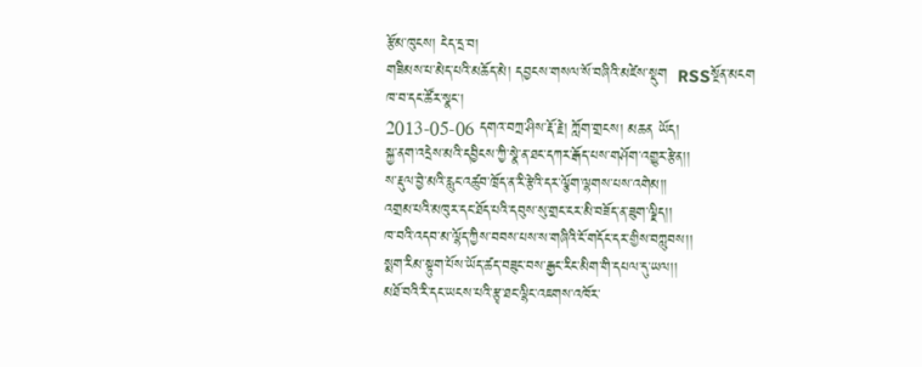རྩོམ་ཁུངས། ངེད་དྲ་བ།
གཟིམས་པ་མེད་པའི་མཆོད་མེ། དབྱངས་གསལ་སོ་བཞིའི་མཛེས་སྡུག  RSSསྔོན་མངག
ཁ་བ་དང་ཚོར་སྣང་།
2013-05-06 དགའ་བཀྲ་ཤིས་རྡོ་རྗེ། ཀློག་གྲངས། མཆན ཡོད།
སྐྱ་ནག་འདྲེས་མའི་དབྱིངས་ཀྱི་སྣེ་ན་ཐང་དཀར་རྒོད་པས་གཤོག་འགྱུར་རྩེན།།
ས་རྡུལ་བྱེ་མའི་རླུང་འཚུབ་ཁྲོད་ན་རི་རྩེའི་དར་ལྕོག་ལྷགས་པས་འགེམ།།
འགྲམ་པའི་མཁུར་དང་ཐོད་པའི་དབུས་སུ་གྲང་ངར་མི་བཟོད་ན་ཟུག་ལྗིད།།
ཁ་བའི་འདབ་མ་ལྷོད་ཀྱིས་བབས་པས་ས་གཞིའི་ངོ་གདོང་དར་གྱིས་བཀླུབས།།
སྨག་རིམ་སྟུག་པོས་ཡོད་ཚད་བཟུང་བས་རྒྱང་རིང་མིག་གི་དཔལ་དུ་ཡལ།།
མཐོ་བའི་རི་དང་ཡངས་པའི་རྩྭ་ཐང་ལྷིང་འཇགས་འཁོར་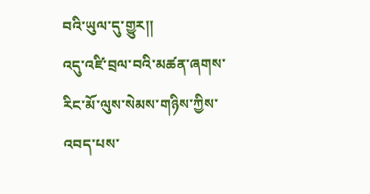བའི་ཡུལ་དུ་གྱུར།།
འདུ་འཛི་བྲལ་བའི་མཚན་ཞགས་རིང་མོ་ལུས་སེམས་གཉིས་ཀྱིས་འབད་པས་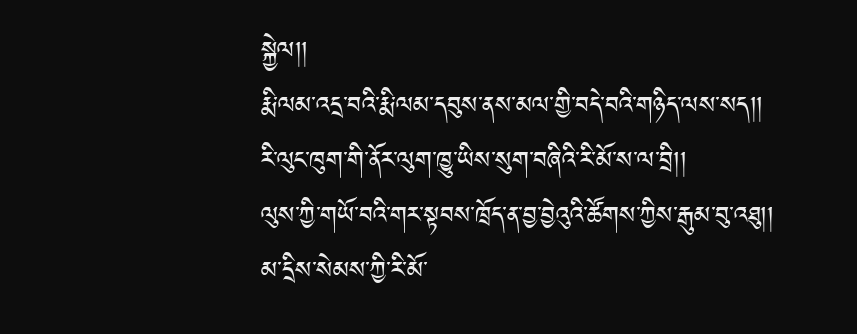སྐྱེལ།།
རྨི་ལམ་འདྲ་བའི་རྨི་ལམ་དབུས་ནས་མལ་གྱི་བདེ་བའི་གཉིད་ལས་སད།།
རི་ལུང་ཁུག་གི་ནོར་ལུག་ཁྱུ་ཡིས་སུག་བཞིའི་རི་མོ་ས་ལ་བྲི།།
ལུས་ཀྱི་གཡོ་བའི་གར་སྟབས་ཁྲོད་ན་བྱ་བྱེའུའི་ཚོགས་ཀྱིས་རྒུམ་བུ་འཐུ།།
མ་དྲིས་སེམས་ཀྱི་རི་མོ་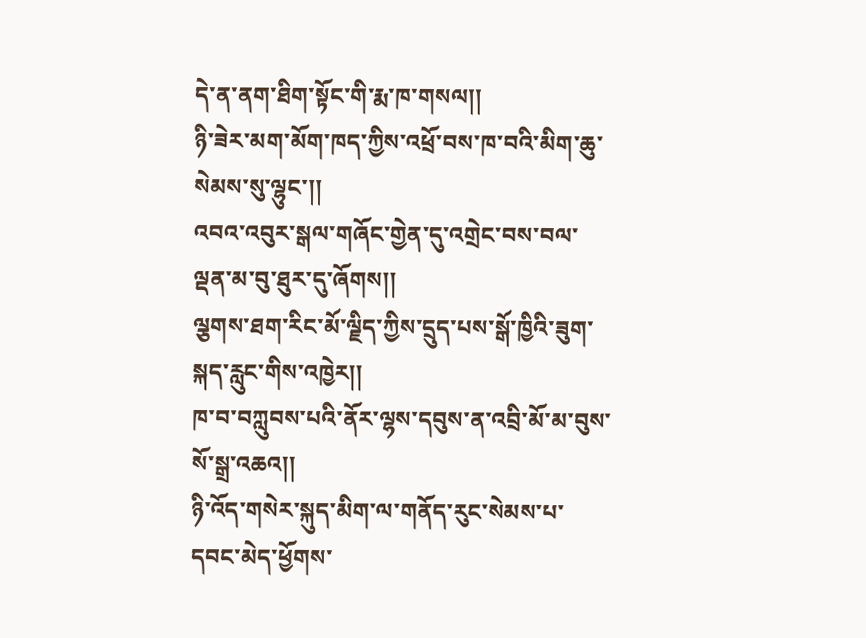དེ་ན་ནག་ཐིག་སྟོང་གི་རྨ་ཁ་གསལ།།
ཉི་ཟེར་མག་མོག་ཁད་ཀྱིས་འཕྲོ་བས་ཁ་བའི་མིག་ཆུ་སེམས་སུ་ལྷུང་།།
འབའ་འབུར་སྒལ་གཞོང་གྱེན་དུ་འགྲེང་བས་བལ་ལྡན་མ་བུ་ཐུར་དུ་ཞོགས།།
ལྕགས་ཐག་རིང་མོ་ལྗིད་ཀྱིས་དྲུད་པས་སྒོ་ཁྱིའི་ཟུག་སྐད་རླུང་གིས་འཁྱེར།།
ཁ་བ་བཀླུབས་པའི་ནོར་ལྷས་དབུས་ན་འབྲི་མོ་མ་བུས་སོ་སྒྲ་འཆའ།།
ཉི་འོད་གསེར་སྐུད་མིག་ལ་གནོད་རུང་སེམས་པ་དབང་མེད་ཕྱོགས་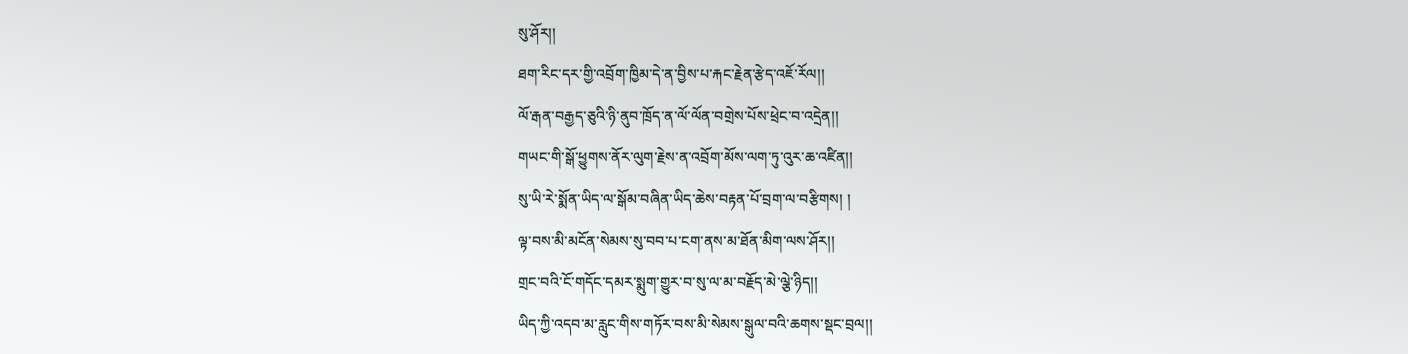སུ་ཤོར།།
ཐག་རིང་དར་གྱི་འབྲོག་ཁྱིམ་དེ་ན་བྱིས་པ་རྐང་རྗེན་རྩེད་འཇོ་རོལ།།
ལོ་རྒན་བརྒྱད་ཅུའི་ཉི་ནུབ་ཁྲོད་ན་ལོ་ལོན་བགྲེས་པོས་ཕྲེང་བ་འདྲེན།།
གཡང་གི་སྒོ་ཕྱུགས་ནོར་ལུག་རྗེས་ན་འབྲོག་མོས་ལག་ཏུ་འུར་ཆ་འཛིན།།
སུ་ཡི་རེ་སྨོན་ཡིད་ལ་སྒོམ་བཞིན་ཡིད་ཆེས་བརྟན་པོ་བྲག་ལ་བརྩིགས། །
ལྟ་བས་མི་མངོན་སེམས་སུ་བབ་པ་ངག་ནས་མ་ཐོན་མིག་ལས་ཤོར།།
གྲང་བའི་ངོ་གདོང་དམར་སྨུག་གྱུར་བ་སུ་ལ་མ་བརྗོད་མེ་ལྕེ་ཉིད།།
ཡིད་ཀྱི་འདབ་མ་རླུང་གིས་གཏོར་བས་མི་སེམས་སྒུལ་བའི་ཆགས་སྡང་བྲལ།།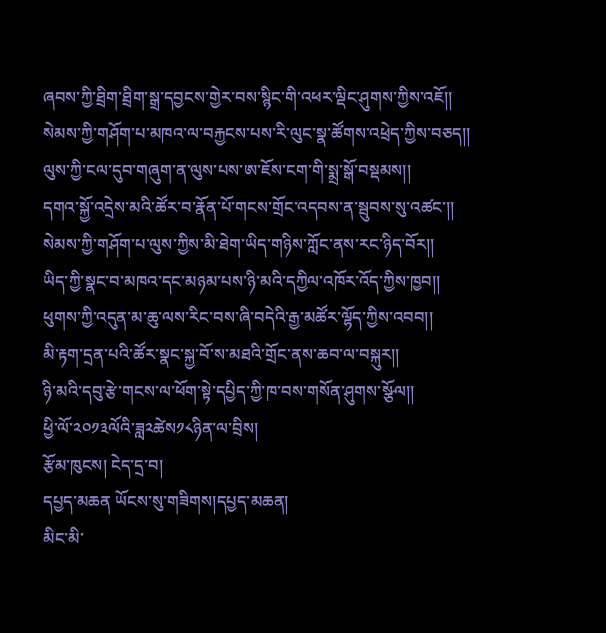ཞབས་ཀྱི་ཐྲིག་ཐྲིག་སྒྲ་དབྱངས་གྱེར་བས་སྙིང་གི་འཕར་ལྡིང་ཤུགས་ཀྱིས་འཇོ།།
སེམས་ཀྱི་གཤོག་པ་མཁའ་ལ་བརྐྱངས་པས་རི་ལུང་སྣ་ཚོགས་འཕྲེད་ཀྱིས་བཅད།།
ལུས་ཀྱི་ངལ་དུབ་གཞུག་ན་ལུས་པས་ཨ་ཇོས་ངག་གི་སྨྲ་སྒོ་བསྡམས།།
དགའ་སྐྱོ་འདྲེས་མའི་ཚོར་བ་རྣོན་པོ་གངས་གྲོང་འདབས་ན་སྦུབས་སུ་འཚང་།།
སེམས་ཀྱི་གཤོག་པ་ལུས་ཀྱིས་མི་ཐེག་ཡིད་གཉིས་ཀློང་ནས་རང་ཉིད་བོར།།
ཡིད་ཀྱི་སྣང་བ་མཁའ་དང་མཉམ་པས་ཉི་མའི་དཀྱིལ་འཁོར་འོད་ཀྱིས་ཁྱབ།།
ཕུགས་ཀྱི་འདུན་མ་ཆུ་ལས་རིང་བས་ཞི་བདེའི་རྒྱ་མཚོར་ལྷོད་ཀྱིས་འབབ།།
མི་རྟག་དྲན་པའི་ཚོར་སྣང་སྐྱ་བོ་ས་མཐའི་གྲོང་ནས་ཆབ་ལ་བསྐུར།།
ཉི་མའི་དབུ་རྩེ་གངས་ལ་ཕོག་སྟེ་དཔྱིད་ཀྱི་ཁ་བས་གསོན་ཤུགས་སྩོལ།།
ཕྱི་ལོ་༢༠༡༣ལོའི་ཟླ༢ཚེས༡༨ཉིན་ལ་བྲིས།
རྩོམ་ཁུངས། ངེད་དྲ་བ།
དཔྱད་མཆན ཡོངས་སུ་གཟིགས།དཔྱད་མཆན།
མིང་མི་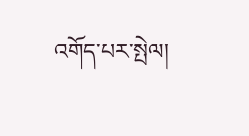འགོད་པར་སྤེལ།